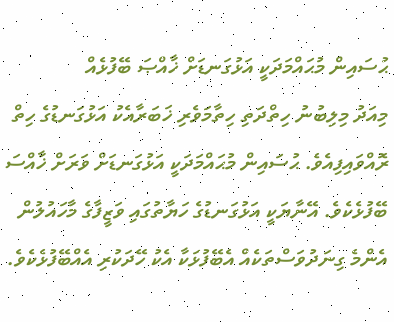ޙުސައިން މުޙައްމަދަކީ އަޅުގަނޑަށް ޚާއްޞަ ބޭފުޅެއް
މިއަދު މިލިބުނު ހިތްދަތި ހިތާމަވެރި ޚަބަރާއެކު އަޅުގަނޑުގެ ހިތް ރޮއްވައިފިއެވެ. ޙުސައިން މުޙައްމަދަކީ އަޅުގަނޑަށް ވަރަށް ޚާއްސަ ބޭފުޅެކެވެ. އޭނާޔަކީ އަޅުގަނޑުގެ ހަޔާތުގައި ވަޒީފާގެ މާހައުލުން އެންމެ ގިނަދުވަސްތަކެއް އެބޭފުޅަކާ އެކު ހޭދަކުރި އެއްބޭފުޅެކެވެ.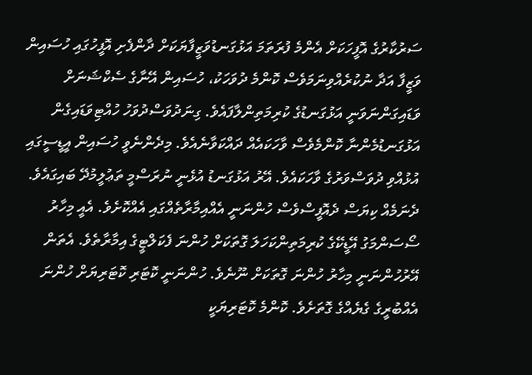ސަރުކާރުގެ އޮފީހަކަށް އެންމެ ފުރަތަމަ އަޅުގަނޑުވަޒީފާޔަކަށް ދާންފެށި އޮފީހުގައި ހުސައިން ވަޒީފާ އަދާ ނުކުރެއްވިނަމަވެސް ކޮންމެ ދުވަހަކު، ހުސައިން އޭނާގެ ސެކްޝަނަށް ވަޑައިގަންނަވަނީ އަޅުގަނޑުގެ ކުރިމަތިންލާފައެވެ. ގިނަދުވަސްދުވަހު ހުއްޓިވަޑައިގެން އަޅުގަނޑުމެންނާ ކޮންމެވެސް ވާހަކައެއް ދައްކަވާނެއެވެ. މިދެންނެވީ ހުސައިން އީޑީސީގައި އުޅުއްވި ދުވަސްވަރުގެ ވާހަކައެވެ. އޭރު އަޅުގަނޑު އުޅެނީ ނުރަސްމީ ތަޢުލީމުދޭ ބައިގައެވެ. ދެނަމެއް ކިޔަސް ދެއޮފީސްވެސް ހުންނަނީ އެއްއިމާރާތެއްގައި އެއްކޮށެވެ. އެއީ މިހާރު ސޯސަންމަގު އޭޑީކޭގެ ކުރިމަތިންކަހަލަ ގޮތަކަށް ހުންނަ ފެކަލްޓީގެ އިމާރާތެވެ. އެތަން އޭރުހުންނަނީ މިހާރު ހުންނަ ގޮތަކަށް ނޫނެވެ. ހުންނަނީ ކޮޓަރި ކޮޓަރިޔަށް ހުންނަ އެއްބުރީގެ ގެޔެއްގެ ގޮތަށެވެ. ކޮންމެ ކޮޓަރިޔަކީ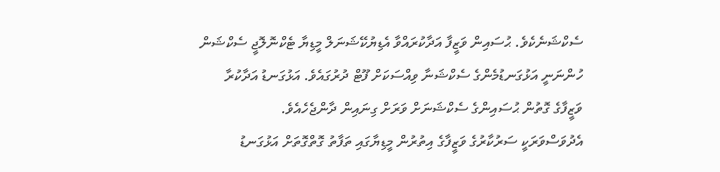ސެކްޝަނެކެވެ. ޙުސައިން ވަޒީފާ އަދާކުރައްވާ އެޑިޔުކޭޝަނަލް މީޑިޔާ ޓެކްނޮލޮޖީ ސެކްޝަން ހުންނަނީ އަޅުގަނޑުމެންގެ ސެކްޝަނާ ވިއްސަކަށް ފޫޓް ދުރުގައެވެ. އަޅުގަނޑު އަދާކުރާ ވަޒީފާގެ ގޮތުން ޙުސައިންގެ ސެކްޝަނަށް ވަރަށް ގިނައިން ދާންޖެހެއެވެ.
އެދުވަސްވަރަކީ ސަރުކާރުގެ ވަޒީފާގެ އިތުރުން މީޑިޔާގައި ތަފާތު ގޮތްގޮތަށް އަޅުގަނޑު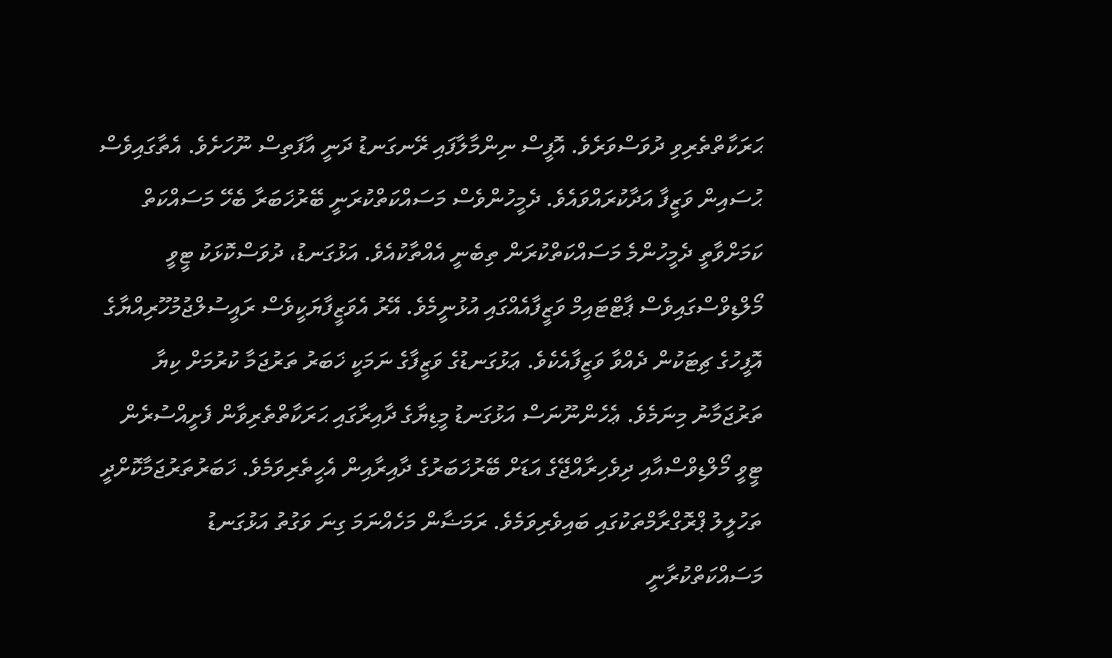ޙަރަކާތްތެރިވި ދުވަސްވަރެވެ. އޮފީސް ނިންމާލާފައި ރޭނގަނޑު ދަނީ އާފަތިސް ނޫހަށެވެ. އެތާގައިވެސް ޙުސައިން ވަޒީފާ އަދާކުރައްވައެވެ. ދެމީހުންވެސް މަސައްކަތްކުރަނީ ބޭރުޚަބަރާ ބެހޭ މަސައްކަތް ކަމަށްވާތީ ދެމީހުންމެ މަސައްކަތްކުރަން ތިބެނީ އެއްތާކުއެވެ. އަޅުގަނޑު، ދުވަސްކޮޅަކު ޓީވީ މޯލްޑިވްސްގައިވެސް ޕާޓްޓައިމް ވަޒީފާއެއްގައި އުޅުނީމެވެ. އޭރު އެވަޒީފާޔަކީވެސް ރައީސުލްޖުމުހޫރިއްޔާގެ އޮފީހުގެ ޗިޓަކުން ދެއްވާ ވަޒީފާއެކެވެ. ޢަޅުގަނޑުގެ ވަޒީފާގެ ނަމަކީ ޚަބަރު ތަރުޖަމާ ކުރުމަށް ކިޔާ ތަރުޖަމާނު މިނަމެވެ. ޢެހެންނޫނަސް އަޅުގަނޑު މީޑިޔާގެ ދާއިރާގައި ޙަރަކާތްތެރިވާން ފެށީއްސުރެން ޓީވީ މޯލްޑިވްސްއާއި ދިވެހިރާއްޖޭގެ އަޑަށް ބޭރުޚަބަރުގެ ދާއިރާއިން އެހީތެރިވަމެވެ. ޚަބަރުތަރުޖަމާކޮށްދީ ތަހުލީލު ޕްރޮގްރާމްތަކުގައި ބައިވެރިވަމެވެ. ރަމަޟާން މަހެއްނަމަ ގިނަ ވަގުތު އަޅުގަނޑު މަސައްކަތްކުރާނީ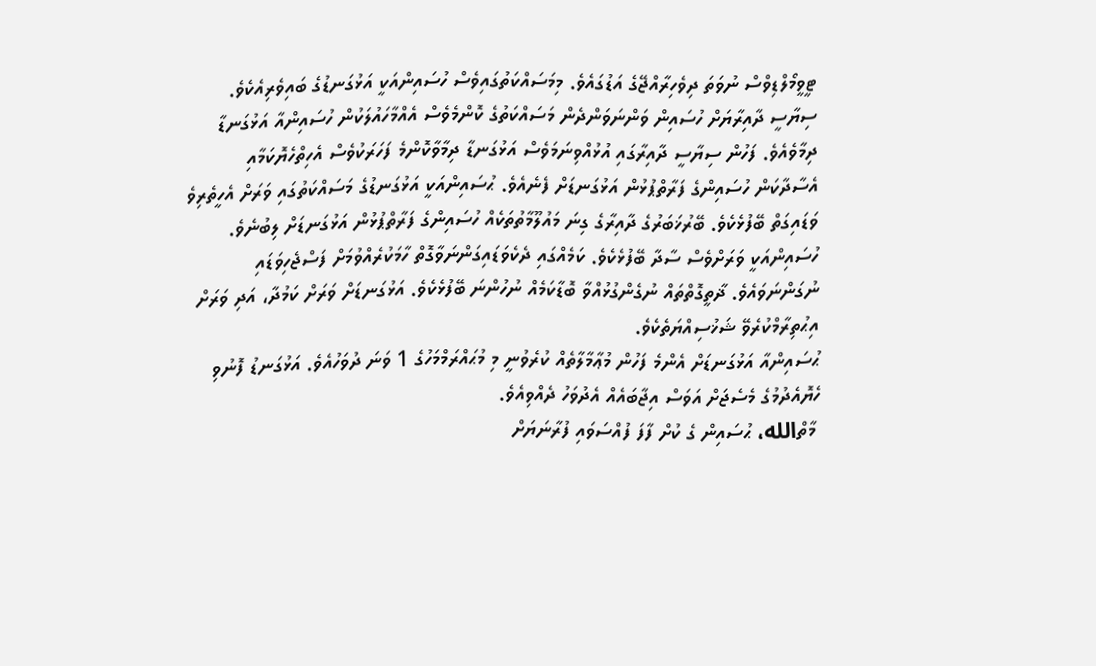ޓީވީމޯލްޑިވްސް ނުވަތަ ދިވެހިރާއްޖޭގެ އަޑުގައެވެ. މިމަސައްކަތުގައިވެސް ހުސައިންއަކީ އަޅުގަނޑުގެ ބައިވެރިއެކެވެ.
ސިޔާސީ ދާއިރާޔަށް ހުސައިން ވަންނަވަންދެން މަސައްކަތުގެ ކޮންމެވެސް އެއްމާހައުލަކުން ހުސައިންއާ އަޅުގަނޑާ ދިމާވެއެވެ. ފަހުން ސިޔާސީ ދާއިރާގައި އުޅުއްވިނަމަވެސް އަޅުގަނޑާ ދިމާވާކޮންމެ ފަހަރަކުވެސް އެހިތްހެޔޮކަމާއި އެސާދާކަން ހުސައިންގެ ފަރާތްޕުޅުން އަޅުގަނޑަށް ފެނެއެވެ. ޙުސައިންއަކީ އަޅުގަނޑުގެ މަސައްކަތުގައި ވަރަށް އެހީތެރިވެ ވަޑައިގަތް ބޭފުޅެކެވެ. ބޭރުޚަބަރުގެ ދާއިރާގެ ގިނަ މައުލޫމާތުތަކެއް ހުސައިންގެ ފަރާތްޕުޅުން އަޅުގަނޑަށް ލިބުނެވެ. ހުސައިންއަކީ ވަރަށްވެސް ސާދާ ބޭފުޅެކެވެ. ކަމެއްގައި ދެކެވަޑައިގަންނަވާގޮތް ހާމަކުރެއްވުމަށް ފަސްޖެހިވަޑައި ނުގަންނަވައެވެ. ޛާތީގޮތްތައް ނުގެންގުޅުއްވާ ބޮޑާކަމެއް ނުހުންނަ ބޭފުޅެކެވެ. އަޅުގަނޑަށް ވަރަށް ކަމުދާ، އަދި ވަރަށް އިޙުތިރާމްކުރެވޭ ޝަޚުސިއްޔަތެކެވެ.
ޙުސައިންއާ އަޅުގަނޑަށް އެންމެ ފަހުން މުޢާމާލާތެއް ކުރެވުނީ މި މުޙައްރަމްމަހުގެ 1 ވަނަ ދުވަހުއެވެ. އަޅުގަނޑު ފޮނުވި ހެޔޮއެދުމުގެ މެސެޖަށް އަވަސް އިޖާބައެއް އެދުވަހު ދެއްވިއެވެ.
 މާތްالله، ޙުސައިން ގެ ކުށް ފާފަ ފުއްސަވައި ފުރާނަޔަށް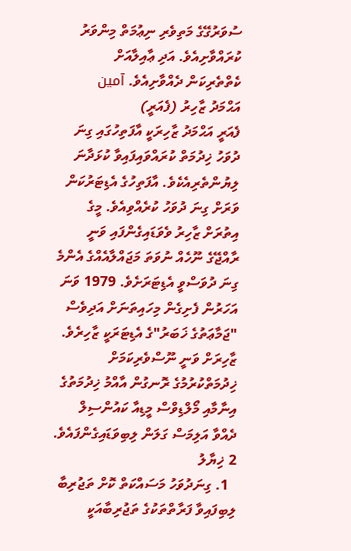ސުވަރުގޭގެ މަތިވެރި ނިޢުމަތް މިންވަރު ކުރައްވާށިއެވެ. އަދި ޢާއިލާއަށް ކެތްތެރިކަން ދެއްވާށިއެވެ. آمین
އަޙްމަދު ޒާހިރު (ފެއަރީ)
ފެއަރީ އަޙްމަދު ޒާހިރަކީ އާފަތިހުގައި ގިނަ ދުވަހު ޚިދުމަތް ކުރައްވައިފައިވާ ކުޅަދާނަ ލިޔުންތެރިއެކެވެ. އާފަތިހުގެ އެޑިޓަރުކަން ވަރަށް ގިނަ ދުވަހު ކުރެއްވިއެވެ. މީގެ އިތުރަށް ޒާހިރު ވެވަޑައިގެންފައި ވަނީ ރާއްޖޭގެ ނޫހެއް ނުވަތަ މަޖައްލާއެއްގެ އެންމެ ގިނަ ދުވަސްވީ އެޑިޓަރަށެވެ. 1979 ވަނަ އަހަރުން ފެށިގެން މިހައިތަނަށް އަދިވެސް "ޖަމާޢަތުގެ ޚަބަރު"ގެ އެޑިޓަރަކީ ޒާހިރެވެ. ޒާހިރަށް ވަނީ ނޫސްވެރިކަމަށް ޚިދުމަތްކުރުމުގެ ރޮނގުން އާއްމު ޚިދުމަތުގެ އިނާމާއި މޯލްޑިވްސް މީޑިއާ ކައުންސިލް ދެއްވާ އަލިމަސް ގަލަން ލިބިވަޑައިގެންފައެވެ.
2 ޚިޔާލު
  1. ގިނަދުވަހު މަސައްކަތް ކޮށް ތަޖުރިބާ ލިބިފައިވާ ފަރާތްތަކުގެ ތަޖުރިބާއަކީ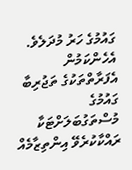ގައުމުގެ ހަރު މުދަލެވެ. އެހެންކަމުން އެފަރާތްތަކުގެ ތަޖުރިބާ ގައުމުގެ މުސްތަގުބަލަށްޓަކާ ރައްކާކުރެވޭ އިންތިޒާމެއް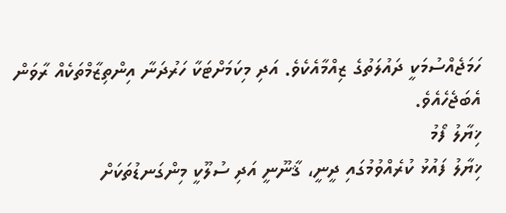ހަމަޖެއްސުމަކީ ދައުލަތުގެ ޒިއްމާއެކެވެ. އަދި މިކަމަށްޓަކާ ހަރުދަނާ އިންތިޒާމްތަކެއް ރާވަން އެބަޖެހެއެވެ.
ޚިޔާލު ފޯމު
ޚިޔާލު ފައުޅު ކުރެއްވުމުގައި ދީނީ، ޤާނޫނީ އަދި ސުލޫކީ މިންގަނޑުތަކަށް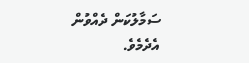ސަމާލުކަން ދެއްވުން އެދެމެވެ.